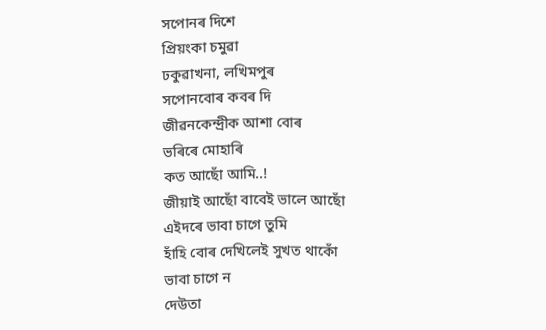সপোনৰ দিশে
প্ৰিয়ংকা চমুৱা
ঢকুৱাখনা, লখিমপুৰ
সপোনবোৰ কবৰ দি
জীৱনকেন্দ্ৰীক আশা বোৰ
ভৰিৰে মোহাৰি
কত আছোঁ আমি..!
জীয়াই আছোঁ বাবেই ভালে আছোঁ
এইদৰে ভাবা চাগে তুমি
হাঁহি বোৰ দেখিলেই সুখত থাকোঁ
ভাবা চাগে ন
দেউতা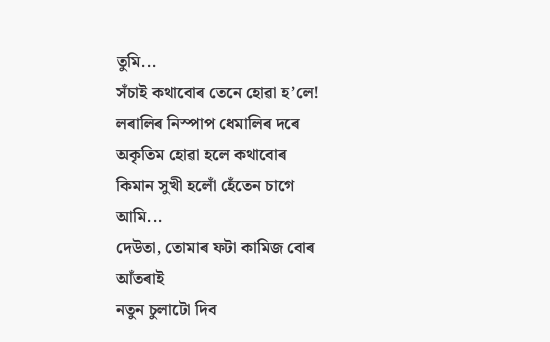তুমি...
সঁচাই কথাবোৰ তেনে হোৱা হ’লে!
লৰালিৰ নিস্পাপ ধেমালিৰ দৰে
অকৃতিম হোৱা হলে কথাবোৰ
কিমান সুখী হলোঁ হেঁতেন চাগে আমি...
দেউতা, তোমাৰ ফটা কামিজ বোৰ আঁতৰাই
নতুন চুলাটো দিব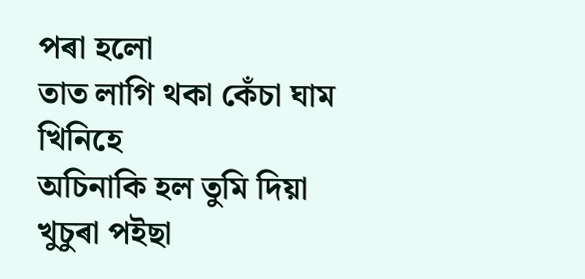পৰা হলো
তাত লাগি থকা কেঁচা ঘাম খিনিহে
অচিনাকি হল তুমি দিয়া
খুচুৰা পইছা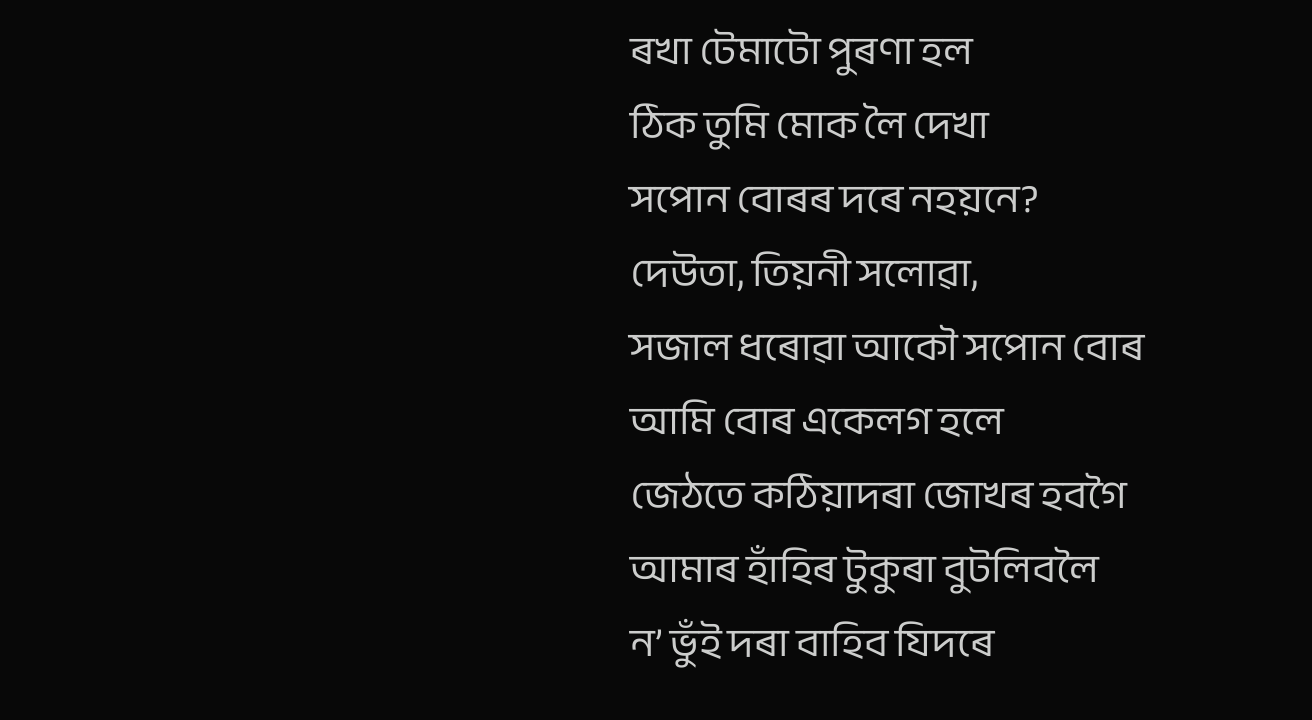ৰখা টেমাটো পুৰণা হল
ঠিক তুমি মোক লৈ দেখা
সপোন বোৰৰ দৰে নহয়নে?
দেউতা, তিয়নী সলোৱা,
সজাল ধৰোৱা আকৌ সপোন বোৰ
আমি বোৰ একেলগ হলে
জেঠতে কঠিয়াদৰা জোখৰ হবগৈ
আমাৰ হাঁহিৰ টুকুৰা বুটলিবলৈ
ন’ ভুঁই দৰা বাহিব যিদৰে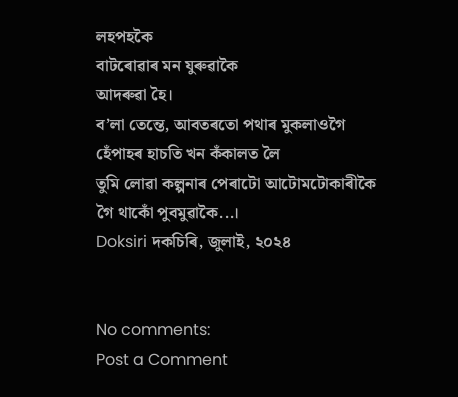লহপহকৈ
বাটৰোৱাৰ মন যুৰুৱাকৈ
আদৰুৱা হৈ।
ব’লা তেন্তে, আবতৰতো পথাৰ মুকলাওগৈ
হেঁপাহৰ হাচতি খন কঁকালত লৈ
তুমি লোৱা কল্পনাৰ পেৰাটো আটোমটোকাৰীকৈ
গৈ থাকোঁ পুবমুৱাকৈ...।
Doksiri দকচিৰি, জুলাই, ২০২৪


No comments:
Post a Comment